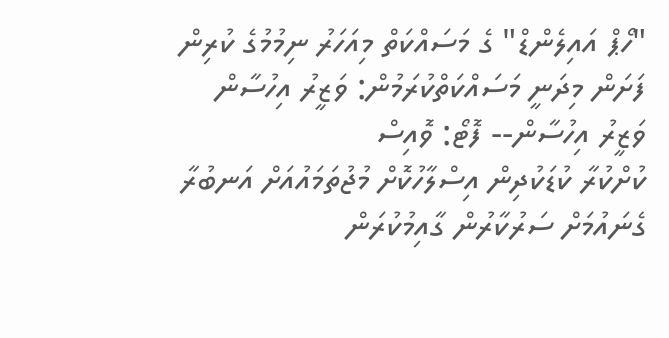"ހޯޕް އައިލެންޑް" ގެ މަސައްކަތް މިއަހަރު ނިމުމުގެ ކުރިން ފަށަން މިދަނީ މަސައްކަތްކުރަމުން: ވަޒީރު އިހުސާން
ވަޒީރު އިހުސާން-- ފޮޓޯ: ވޮއިސް
ކުށްކުރާ ކުޑަކުދިން އިސްލާހުކޮށް މުޖުތަމައުއަށް އަނބުރާ ގެނައުމަށް ސަރުކާރުން ގާއިމުކުރަން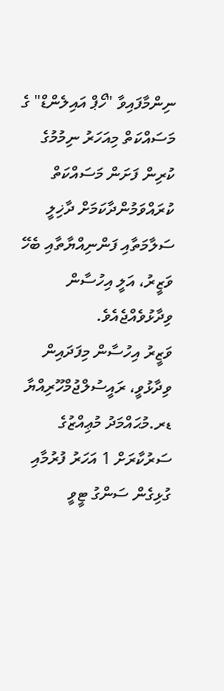ނިންމާފައިވާ "ހޯޕް އައިލެންޑް" ގެ މަސައްކަތް މިއަހަރު ނިމުމުގެ ކުރިން ފަށަން މަސައްކަތް ކުރައްވަމުންދާކަމަށް ދާޚިލީ ސަލާމަތާއި ފަންނިއްޔާތާއި ބެހޭ ވަޒީރު، އަލީ އިހުސާން ވިދާޅުވެއްޖެއެވެ.
ވަޒީރު އިހުސާން މިފަދައިން ވިދާޅުވީ، ރައީސުލްޖުމްހޫރިއްޔާ ޑރ.މުޙައްމަދު މުޢިއްޒުގެ ސަރުކާރަށް 1 އަހަރު ފުރުމާއި ގުޅިގެން ސަންގު ޓީވީ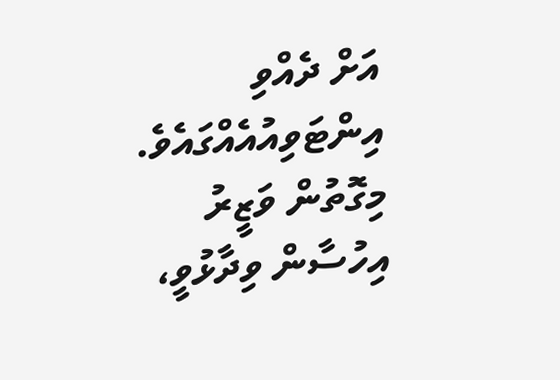އަށް ދެއްވި އިންޓަވިއުއެއްގައެވެ.
މިގޮތުން ވަޒީރު އިހުސާން ވިދާޅުވީ،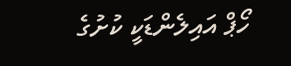ހޯޕް އައިލެންޑަކީ ކުށުގެ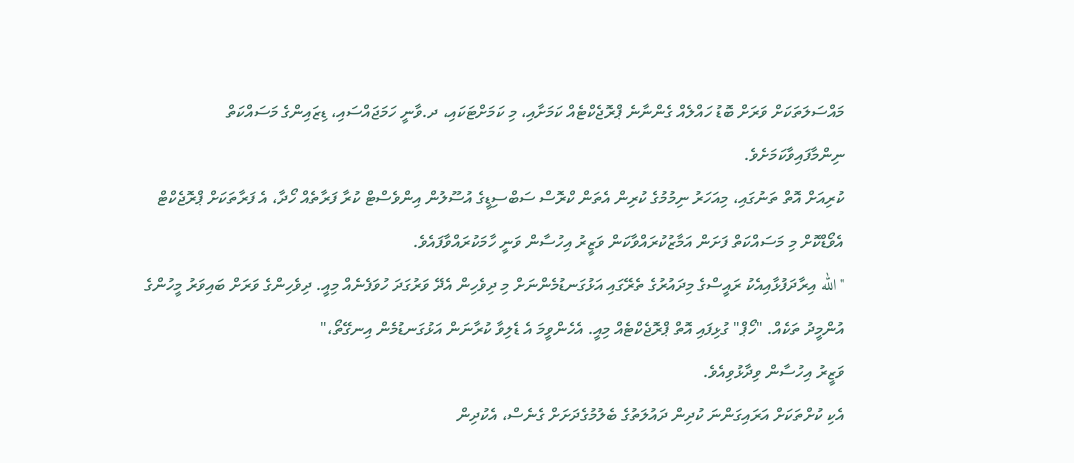މައްސަލަތަކަށް ވަރަށް ބޮޑު ހައްލެއް ގެންނާނެ ޕްރޮޖެކްޓެއް ކަމަށާއި، މި ކަމަށްޓަކައި، ދ.ވާނީ ހަމަޖައްސައި، ޑިޒައިންގެ މަސައްކަތް ނިންމާފައިވާކަމަށެވެ.
ކުރިއަށް އޮތް ތަނުގައި، މިއަހަރު ނިމުމުގެ ކުރިން އެތަން ކްރޮސް ސަބްސިޑީގެ އުސޫލުން އިންވެސްޓް ކުރާ ފަރާތެއް ހޯދާ، އެ ފަރާތަކަށް ޕްރޮޖެކްޓް އެވޯޑްކޮށް މި މަސައްކަތް ފަށަން އަމާޒުކުރައްވާކަން ވަޒީރު އިހުސާން ވަނީ ހާމަކުރައްވާފައެވެ.
"الله އިރާދަފުޅާއިއެކު ރައީސްގެ މިދައުރުގެ ތެރޭގައި އަޅުގަނޑުމެންނަށް މި ދިވެހިން އެދޭ ވަރުގަދަ ހުވަފެނެއް މިއީ. ދިވެހިންގެ ވަރަށް ބައިވަރު މީހުންގެ އުންމީދު ތަކެއް. "ހޯޕް" ގުޅިފައި އޮތް ޕްރޮޖެކްޓެއް މިއީ. އެހެންވީމަ އެ ޑެލިވާ ކުރާނަން އަޅުގަނޑުމެން އިނގޭތޯ،"
ވަޒީރު އިހުސާން ވިދާޅުވިއެވެ.
އެކި ކުށްތަކަށް އަރައިގަންނަ ކުދިން ދައުލަތުގެ ބެލުމުގެދަށަށް ގެނެސް، އެކުދިން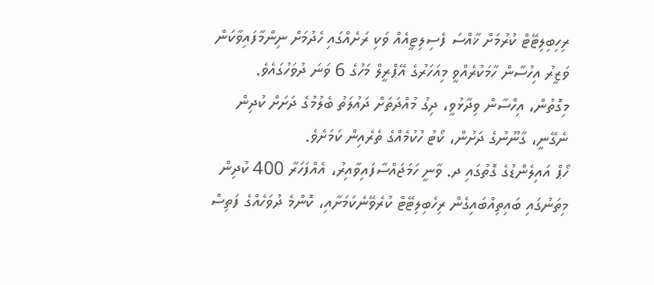ރިހިބިލިޓޭޓް ކުރުމަށް ޚާއްސަ ފެސިލިޓީއެއް ވަކި ރަށެއްގައި ހެދުމަށް ނިންމާފައިވާކަން ވަޒީރު އިހުސާން ހާމަކުރެއްވީ މިއަހަރުގެ އޭޕްރީލް މަހުގެ 6 ވަނަ ދުވަހުގައެވެ.
މިގޮތުން، އިހްސާން ވިދާޅުވީ، ދިގު މުއްދަތަށް ދައުލަތު ބެލުމުގެ ދަށަށް ކުދިން ނެގޭނީ، ގާނޫނުގެ ދަށުން، ކޯޓު ހުކުމެއްގެ ތެރެއިން ކަމަށެވެ.
ހޯޕް އައިލެންޑުގެ ގޮތުގައި ދ. ވާނީ ހަމަޖައްސާފައިވާއިރު، އެއްފަހަރާ 400 ކުދިން މިތަނުގައި ބައިތިއްބައިގެން ރިހެބިލިޓޭޓް ކުރެވޭނެކަމަށާއި، ކޮންމެ ދުވަހެއްގެ ފަތިސް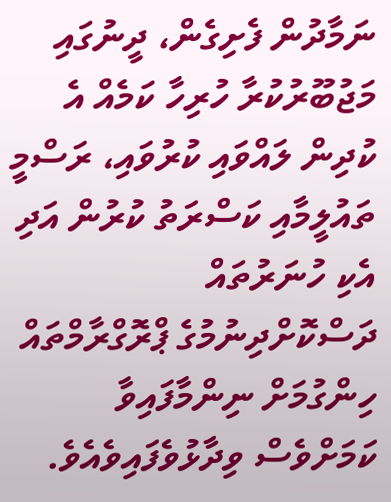ނަމާދުން ފެށިގެން، ދީނުގައި މަޖުބޫރުކުރާ ހުރިހާ ކަމެއް އެ ކުދިން ލައްވައި ކުރުވައި، ރަސްމީ ތައުލީމާއި ކަސްރަތު ކުރުން އަދި އެކި ހުނަރުތައް ދަސްކޮށްދިނުމުގެ ޕްރޮގްރާމްތައް ހިންގުމަށް ނިންމާފައިވާ ކަމަށްވެސް ވިދާޅުވެފައިވެއެވެ.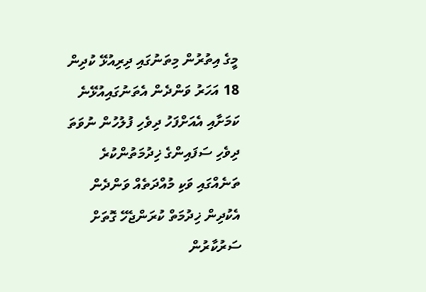މީގެ އިތުރުން މިތަނުގައި ދިރިއުޅޭ ކުދިން 18 އަހަރު ވަންދެން އެތަނުގައިއުޅޭނެ ކަމަށާއި އެއަށްފަހު ދިވެހި ފުލުހުން ނުވަތަ ދިވެހި ސަފައިންގެ ޚިދުމަތުންކުރެ ތަނެއްގައި ވަކި މުއްދަތެއް ވަންދެން އެކުދިން ޚިދުމަތް ކުރަންޖެހޭ ގޮތަށް ސަރުކާރުން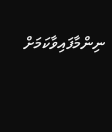ނިންމާފައިވާކަމަށް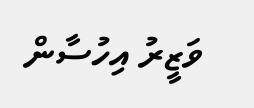ވަޒީރު އިހުސާން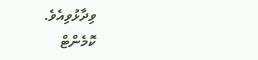ވިދާޅުވިއެވެ.
ކޮމެންޓް